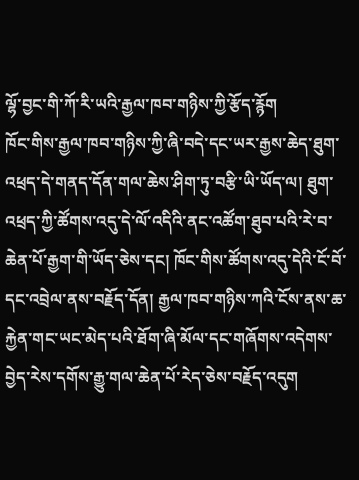ལྷོ་བྱང་གི་ཀོ་རི་ཡའི་རྒྱལ་ཁབ་གཉིས་ཀྱི་རྩོད་རྙོག
ཁོང་གིས་རྒྱལ་ཁབ་གཉིས་ཀྱི་ཞི་བདེ་དང་ཡར་རྒྱས་ཆེད་ཐུག་འཕྲད་དེ་གནད་དོན་གལ་ཆེས་ཤིག་ཏུ་བརྩི་ཡི་ཡོད་ལ། ཐུག་འཕྲད་ཀྱི་ཚོགས་འདུ་དེ་ལོ་འདིའི་ནང་འཚོག་ཐུབ་པའི་རེ་བ་ཆེན་པོ་རྒྱག་གི་ཡོད་ཅེས་དང། ཁོང་གིས་ཚོགས་འདུ་དེའི་ངོ་བོ་དང་འབྲེལ་ནས་བརྗོད་དོན། རྒྱལ་ཁབ་གཉིས་ཀའི་ངོས་ནས་ཆ་རྐྱེན་གང་ཡང་མེད་པའི་ཐོག་ཞི་མོལ་དང་གཞོགས་འདེགས་བྱེད་རེས་དགོས་རྒྱུ་གལ་ཆེན་པོ་རེད་ཅེས་བརྗོད་འདུག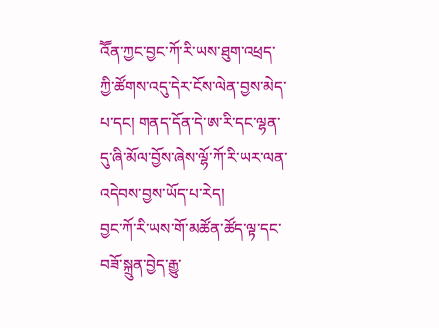འཽན་ཀྱང་བྱང་ཀོ་རི་ཡས་ཐུག་འཕྲད་ཀྱི་ཚོགས་འདུ་དེར་ངོས་ལེན་བྱས་མེད་པ་དང། གནད་དོན་དེ་ཨ་རི་དང་ལྷན་དུ་ཞི་མོལ་བྱོས་ཞེས་ལྷོ་ཀོ་རི་ཡར་ལན་འདེབས་བྱས་ཡོད་པ་རེད།
བྱང་ཀོ་རི་ཡས་གོ་མཚོན་ཚོད་ལྟ་དང་བཟོ་སྐྲུན་བྱེད་རྒྱུ་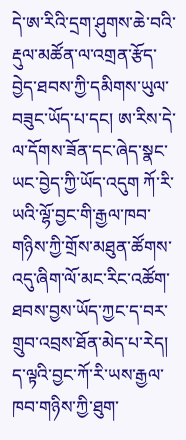དེ་ཨ་རིའི་དྲག་ཤུགས་ཆེ་བའི་རྡུལ་མཚོན་ལ་འགྲན་རྩོད་བྱེད་ཐབས་ཀྱི་དམིགས་ཡུལ་བཟུང་ཡོད་པ་དང། ཨ་རིས་དེ་ལ་དོགས་ཟོན་དང་ཞེད་སྣང་ཡང་བྱེད་ཀྱི་ཡོད་འདུག ཀོ་རི་ཡའི་ལྷོ་བྱང་གི་རྒྱལ་ཁབ་གཉིས་ཀྱི་གྲོས་མཐུན་ཚོགས་འདུ་ཞིག་ལོ་མང་རིང་འཚོག་ཐབས་བྱས་ཡོད་ཀྱང་ད་བར་གྲུབ་འབྲས་ཐོན་མེད་པ་རེད། ད་ལྟའི་བྱང་ཀོ་རི་ཡས་རྒྱལ་ཁབ་གཉིས་ཀྱི་ཐུག་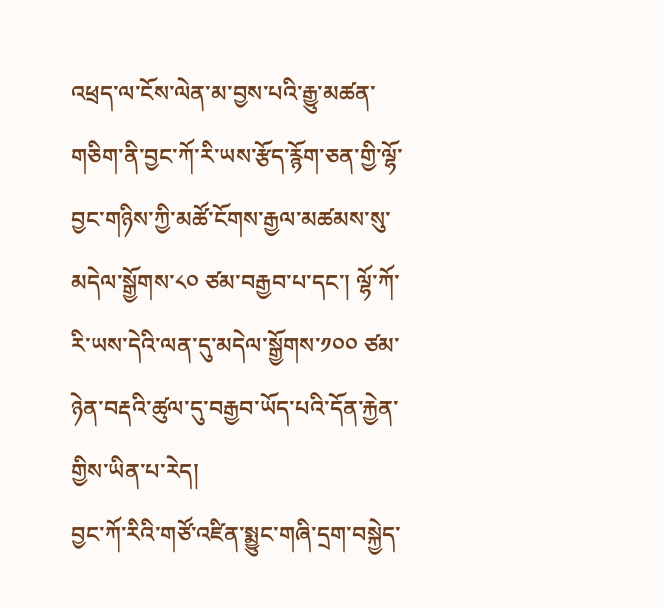འཕྲད་ལ་ངོས་ལེན་མ་བྱས་པའི་རྒྱུ་མཚན་གཅིག་ནི་བྱང་ཀོ་རི་ཡས་རྩོད་རྙོག་ཅན་གྱི་ལྷོ་བྱང་གཉིས་ཀྱི་མཚོ་ངོགས་རྒྱལ་མཚམས་སུ་མདེལ་སྒྱོགས་༨༠ ཙམ་བརྒྱབ་པ་དང་། ལྷོ་ཀོ་རི་ཡས་དེའི་ལན་དུ་མདེལ་སྒྱོགས་༡༠༠ ཙམ་ཉེན་བརྡའི་ཚུལ་དུ་བརྒྱབ་ཡོད་པའི་དོན་རྐྱེན་གྱིས་ཡིན་པ་རེད།
བྱང་ཀོ་རིའི་གཙོ་འཛིན་སྨྱུང་གཞི་དྲག་བསྐྱེད་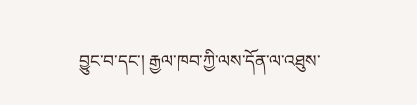བྱུང་བ་དང་། རྒྱལ་ཁབ་ཀྱི་ལས་དོན་ལ་འཐུས་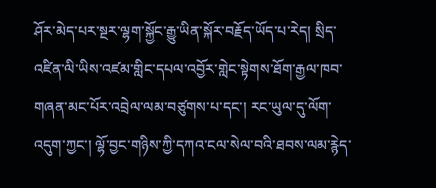ཤོར་མེད་པར་སྔར་ལྷག་སྐྱོང་རྒྱུ་ཡིན་སྐོར་བརྗོད་ཡོད་པ་རེད། སྲིད་འཛིན་ལི་ཡིས་འཛམ་གླིང་དཔལ་འབྱོར་གླེང་སྟེགས་ཐོག་རྒྱལ་ཁབ་གཞན་མང་པོར་འབྲེལ་ལམ་བཙུགས་པ་དང་། རང་ཡུལ་དུ་ལོག་འདུག་ཀྱང་། ལྷོ་བྱང་གཉིས་ཀྱི་དཀའ་ངལ་སེལ་བའི་ཐབས་ལམ་རྙེད་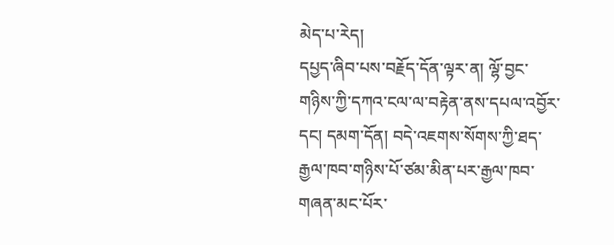མེད་པ་རེད།
དཔྱད་ཞིབ་པས་བརྗོད་དོན་ལྟར་ན། ལྷོ་བྱང་གཉིས་ཀྱི་དཀའ་ངལ་ལ་བརྟེན་ནས་དཔལ་འབྱོར་དང། དམག་དོན། བདེ་འཇགས་སོགས་ཀྱི་ཐད་རྒྱལ་ཁབ་གཉིས་པོ་ཙམ་མིན་པར་རྒྱལ་ཁབ་གཞན་མང་པོར་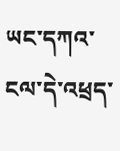ཡང་དཀའ་ངལ་དེ་འཕྲད་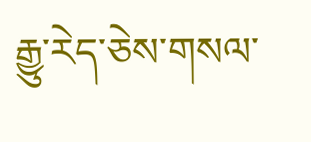རྒྱུ་རེད་ཅེས་གསལ་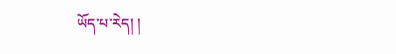ཡོད་པ་རེད། །